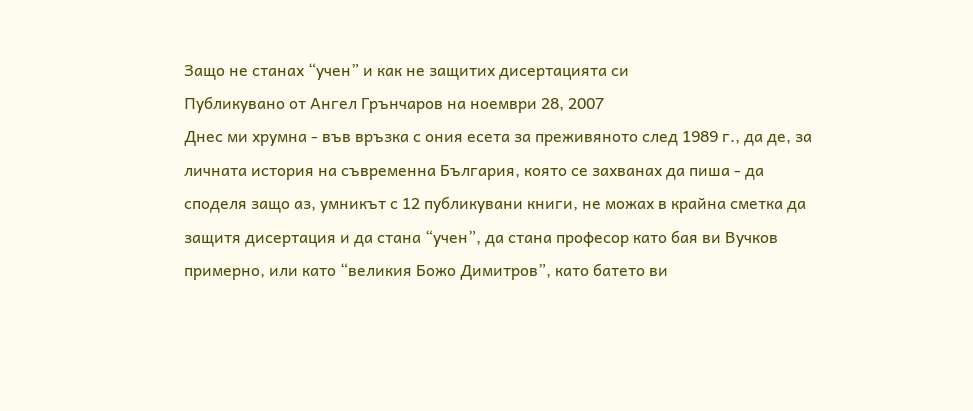Защо не станах “учен” и как не защитих дисертацията си
Публикувано от Ангел Грънчаров на ноември 28, 2007
Днес ми хрумна - във връзка с ония есета за преживяното след 1989 г., да де, за личната история на съвременна България, която се захванах да пиша - да споделя защо аз, умникът с 12 публикувани книги, не можах в крайна сметка да защитя дисертация и да стана “учен”, да стана професор като бая ви Вучков примерно, или като “великия Божо Димитров”, като батето ви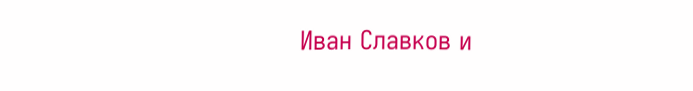Иван Славков и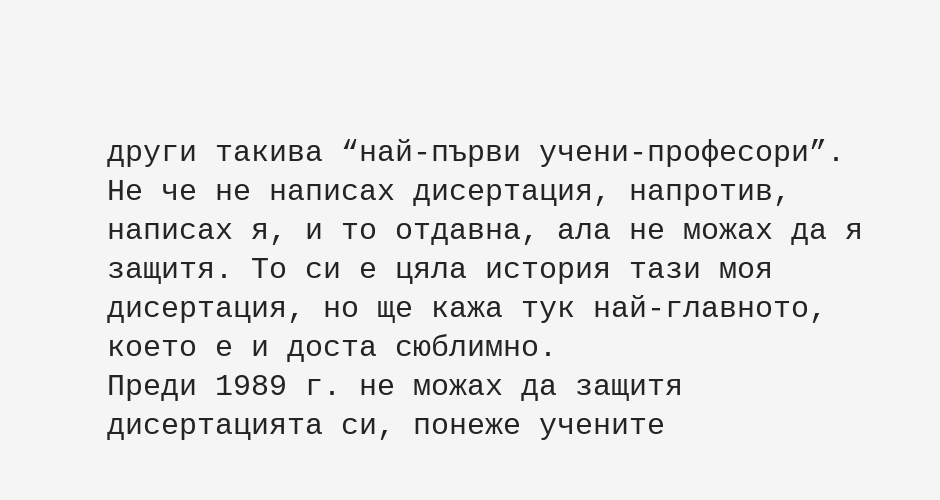други такива “най-първи учени-професори”. Не че не написах дисертация, напротив, написах я, и то отдавна, ала не можах да я защитя. То си е цяла история тази моя дисертация, но ще кажа тук най-главното, което е и доста сюблимно.
Преди 1989 г. не можах да защитя дисертацията си, понеже учените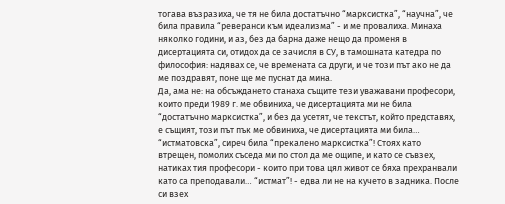тогава възразиха, че тя не била достатъчно “марксистка”, “научна”, че била правила “реверанси към идеализма” - и ме провалиха. Минаха няколко години, и аз, без да барна даже нещо да променя в дисертацията си, отидох да се зачисля в СУ, в тамошната катедра по философия: надявах се, че времената са други, и че този път ако не да ме поздравят, поне ще ме пуснат да мина.
Да, ама не: на обсъждането станаха същите тези уважавани професори, които преди 1989 г. ме обвиниха, че дисертацията ми не била “достатъчно марксистка”, и без да усетят, че текстът, който представях, е същият, този път пък ме обвиниха, че дисертацията ми била… “истматовска”, сиреч била “прекалено марксистка”! Стоях като втрещен, помолих съседа ми по стол да ме ощипе, и като се съвзех, натиках тия професори - които при това цял живот се бяха прехранвали като са преподавали… “истмат”! - едва ли не на кучето в задника. После си взех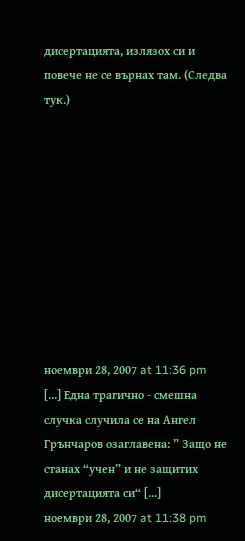дисертацията, излязох си и повече не се върнах там. (Следва тук.)










ноември 28, 2007 at 11:36 pm
[...] Една трагично - смешна случка случила се на Ангел Грънчаров озаглавена: ” Защо не станах “учен” и не защитих дисертацията си“ [...]
ноември 28, 2007 at 11:38 pm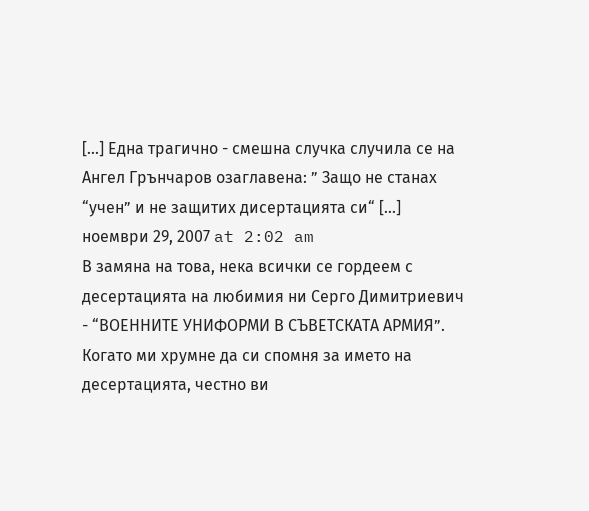[...] Една трагично - смешна случка случила се на Ангел Грънчаров озаглавена: ” Защо не станах “учен” и не защитих дисертацията си“ [...]
ноември 29, 2007 at 2:02 am
В замяна на това, нека всички се гордеем с десертацията на любимия ни Серго Димитриевич - “ВОЕННИТЕ УНИФОРМИ В СЪВЕТСКАТА АРМИЯ”.
Когато ми хрумне да си спомня за името на десертацията, честно ви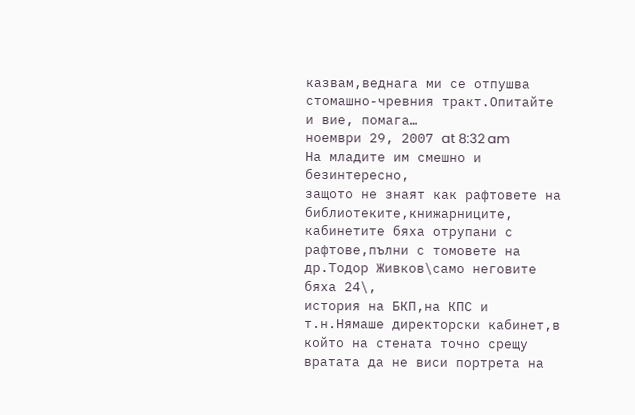казвам,веднага ми се отпушва стомашно-чревния тракт.Опитайте и вие, помага…
ноември 29, 2007 at 8:32 am
На младите им смешно и безинтересно,
защото не знаят как рафтовете на библиотеките,книжарниците,
кабинетите бяха отрупани с рафтове,пълни с томовете на др.Тодор Живков\само неговите бяха 24\,
история на БКП,на КПС и т.н.Нямаше директорски кабинет,в който на стената точно срещу вратата да не виси портрета на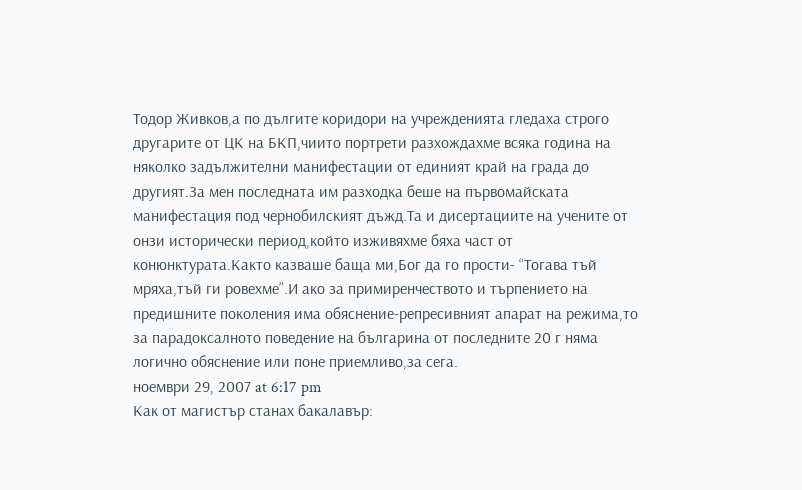Тодор Живков,а по дългите коридори на учрежденията гледаха строго другарите от ЦК на БКП,чиито портрети разхождахме всяка година на няколко задължителни манифестации от единият край на града до другият.За мен последната им разходка беше на първомайската манифестация под чернобилският дъжд.Та и дисертациите на учените от онзи исторически период,който изживяхме бяха част от конюнктурата.Както казваше баща ми,Бог да го прости- “Тогава тъй мряха,тъй ги ровехме”.И ако за примиренчеството и търпението на предишните поколения има обяснение-репресивният апарат на режима,то за парадоксалното поведение на българина от последните 20 г няма логично обяснение или поне приемливо,за сега.
ноември 29, 2007 at 6:17 pm
Как от магистър станах бакалавър: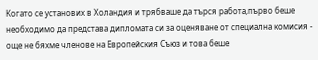Когато се установих в Холандия и трябваше да търся работа,първо беше необходимо да представа дипломата си за оценяване от специална комисия - още не бяхме членове на Eвропейския Cъюз и това беше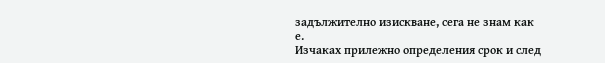задължително изискване, сега не знам как е.
Изчаках прилежно определения срок и след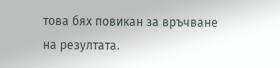това бях повикан за връчване на резултата.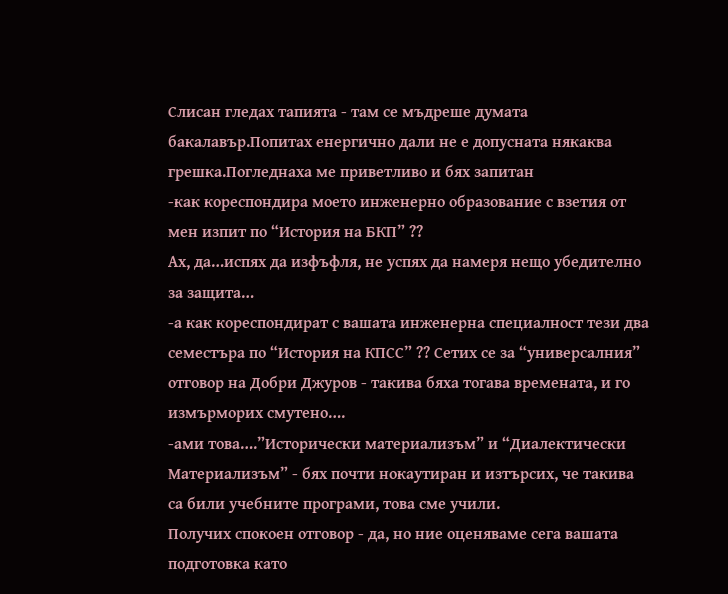Слисан гледах тапията - там се мъдреше думата бакалавър.Попитах енергично дали не е допусната някаква грешка.Погледнаха ме приветливо и бях запитан
-как кореспондира моето инженерно образование с взетия от мен изпит по “История на БКП” ??
Ах, да…испях да изфъфля, не успях да намеря нещо убедително за защита…
-а как кореспондират с вашата инженерна специалност тези два семестъра по “История на КПСС” ?? Сетих се за “универсалния” отговор на Добри Джуров - такива бяха тогава времената, и го измърморих смутено….
-ами това….”Исторически материализъм” и “Диалектически Материализъм” - бях почти нокаутиран и изтърсих, че такива са били учебните програми, това сме учили.
Получих спокоен отговор - да, но ние оценяваме сега вашата подготовка като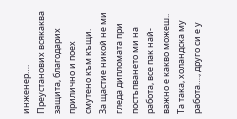инженер….
Преустанових всякаква защита, благодарих прилично и поех смутено към къщи.
За щастие никой не ми гледа дипломата при постъпването ми на работа, все пак най-важно е какво можеш..
Та така, холандска му работа…., друго си е у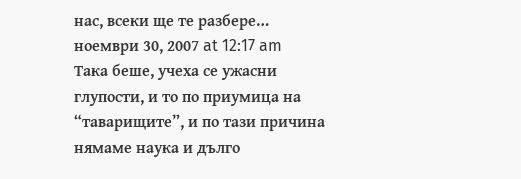нас, всеки ще те разбере…
ноември 30, 2007 at 12:17 am
Така беше, учеха се ужасни глупости, и то по приумица на “таварищите”, и по тази причина нямаме наука и дълго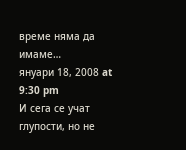време няма да имаме…
януари 18, 2008 at 9:30 pm
И сега се учат глупости, но не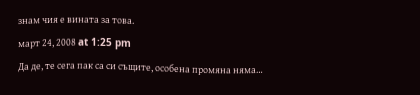знам чия е вината за това.
март 24, 2008 at 1:25 pm
Да де, те сега пак са си същите, особена промяна няма…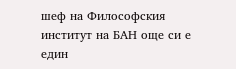шеф на Философския институт на БАН още си е един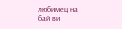любимец на бай ви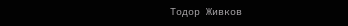Тодор Живков